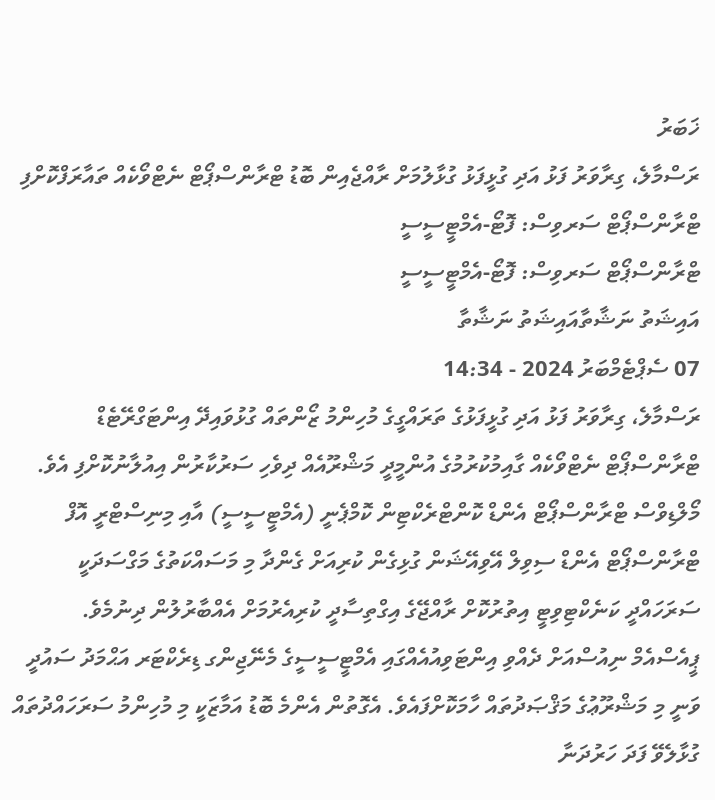ޚަބަރު
ރަސްމާލެ، ގިރާވަރު ފަޅު އަދި ގުޅީފަޅު ގުޅާލުމަށް ރާއްޖެއިން ބޮޑު ޓްރާންސްޕޯޓް ނެޓްވޯކެއް ތައާރަފްކޮށްފި
ޓްރާންސްޕޯޓް ސަރވިސް: ފޮޓޯ-އެމްޓީސީސީ
ޓްރާންސްޕޯޓް ސަރވިސް: ފޮޓޯ-އެމްޓީސީސީ
އައިޝަތު ނަޝާތާއައިޝަތު ނަޝާތާ
07 ސެޕްޓެމްބަރު 2024 - 14:34
ރަސްމާލެ، ގިރާވަރު ފަޅު އަދި ގުޅީފަޅުގެ ތަރައްގީގެ މުހިންމު ޒޯންތައް ގުޅުވައިދޭ އިންޓަގްރޭޓެޑް ޓްރާންސްޕޯޓް ނެޓްވޯކެއް ގާއިމުކުރުމުގެ އުންމީދީ މަޝްރޫއެއް ދިވެހި ސަރުކާރުން އިއުލާނުކޮށްފި އެވެ.
މޯލްޑިވްސް ޓްރާންސްޕޯޓް އެންޑް ކޮންޓްރެކްޓިން ކޮމްޕެނީ (އެމްޓީސީސީ) އާއި މިނިސްޓްރީ އޮފް ޓްރާންސްޕޯޓް އެންޑް ސިވިލް އޭވިއޭޝަން ގުޅިގެން ކުރިއަށް ގެންދާ މި މަސައްކަތުގެ މަގްސަދަކީ ސަރަހައްދީ ކަނެކްޓިވިޓީ އިތުރުކޮށް ރާއްޖޭގެ އިގްތިސާދީ ކުރިއެރުމަށް އެއްބާރުލުން ދިނުމެވެ.
ޕީއެސްއެމް ނިއުސްއަށް ދެއްވި އިންޓަވިއުއެއްގައި އެމްޓީސީސީގެ މެނޭޖިންގ ޑިރެކްޓަރ އަޙްމަދު ސައުދީ ވަނީ މި މަޝްރޫޢުގެ މަޤްޞަދުތައް ހާމަކޮށްފައެވެ. އެގޮތުން އެންމެ ބޮޑު އަމާޒަކީ މި މުހިންމު ސަރަހައްދުތައް ގުޅާލެވޭ ފަދަ ހަރުދަނާ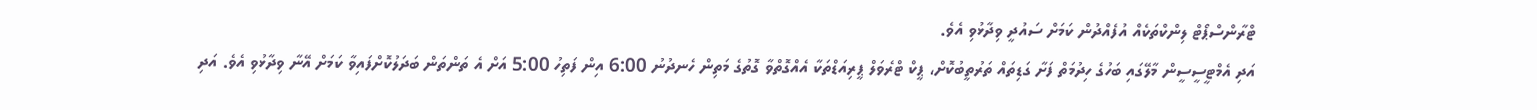ޓްރާންސްޕޯޓް ލިންކްތަކެއް އުފެއްދުން ކަމަށް ސައުދީ ވިދާޅުވި އެވެ.
އަދި އެމްޓީސީސީން މާލޭގައި ބަހުގެ ހިދުމަތް ފަށާ ގަޑިތައް ތަރުތީބުކޮށް، ޕީކް ޓްރެވަލް ޕީރިއަޑްތަކާ އެއްގޮތްވާ ގޮތުގެ މަތިން ހެނދުނު 6:00 އިން ފަތިހު 5:00 އަށް އެ ތަންތަން ބަދަލުކޮށްފައިވާ ކަމަށް އޭނާ ވިދާޅުވި އެވެ. އަދި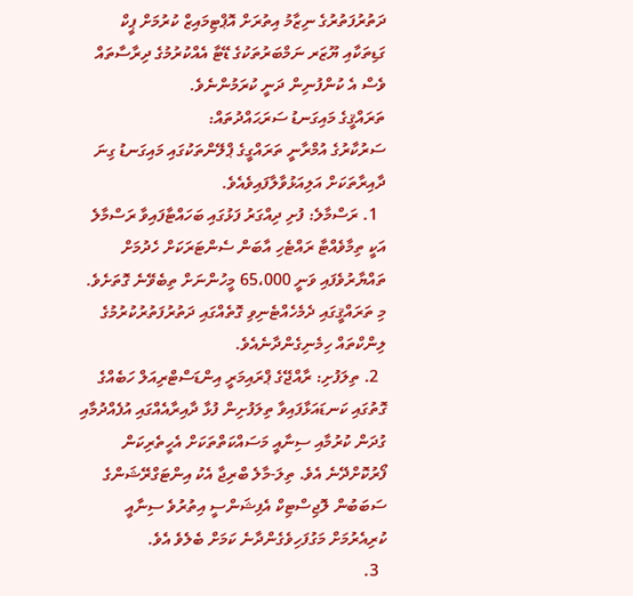ދަތުރުފަތުރުގެ ނިޒާމު އިތުރަށް އޮޕްޓިމައިޒް ކުރުމަށް ޕީކް ގަޑިތަކާއި ޔޫޒަރ ނަމްބަރުތަކުގެ ޑޭޓާ އެއްކުރުމުގެ ދިރާސާތައް ވެސް އެ ކުންފުނިން ދަނީ ކުރަމުންނެވެ.
ތަރައްޤީގެ މައިގަނޑު ސަރަޙައްދުތައް:
ސަރުކާރުގެ އުމްރާނީ ތަރައްގީގެ ޕްލޭންތަކުގައި މައިގަނޑު ގިނަ ދާއިރާތަކަށް އަލިއަޅުވާލާފައިވެއެވެ.
  1. ރަސްމާލެ: ފުށި ދިއްގަރު ފަޅުގައި ބަހައްޓާފައިވާ ރަސްމާލެ އަކީ ތިމާވެއްޓާ ރައްޓެހި އާބަން ސެންޓަރަކަށް ހެދުމަށް ތައްޔާރުވެފައި ވަނީ 65،000 މީހުންނަށް ތިބެވޭނެ ގޮތަށެވެ. މި ތަރައްޤީގައި ދެމެހެއްޓެނިވި ގޮތެއްގައި ދަތުރުފަތުރުކުރުމުގެ ލިންކްތައް ހިމެނިގެންދާނެއެވެ.
  2. ތިލަފުށި: ރާއްޖޭގެ ޕްރައިމަރީ އިންޑަސްޓްރިއަލް ހަބެއްގެ ގޮތުގައި ކަނޑައަޅާފައިވާ ތިލަފުށިން ފުޅާ ދާއިރާއެއްގައި އުފެއްދުމާއި ގުދަން ކުރުމާއި ސިނާއީ މަސައްކަތްތަކަށް އެހީތެރިކަން ފޯރުކޮށްދޭނެ އެވެ. ތިލަ-މާލެ ބްރިޖާ އެކު އިންޓަގްރޭޝަންގެ ސަބަބުން ލޮޖިސްޓިކް އެފިޝަންސީ އިތުރުވެ ސިނާއީ ކުރިއެރުމަށް މަގުފަހިވެގެންދާނެ ކަމަށް ބެލެވެ އެވެ.
  3.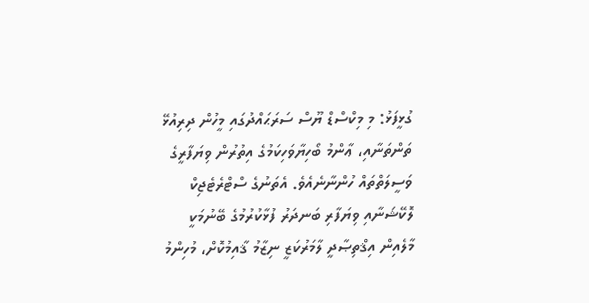ގުޅީފަޅު: މި މިކްސްޑް ޔޫސް ސަރަޙައްދުގައި މީހުން ދިރިއުޅޭ ތަންތަނާއި، ޢާންމު ބޯހިޔާވަހިކަމުގެ އިތުރުން ވިޔަފާރީގެ ވަސީލަތްތައް ހުންނާނެއެވެ. އެތަނުގެ ސްޓްރެޓެޖިކް ލޮކޭޝަނާއި ވިޔަފާރި ބަނދަރު ފުޅާކުރުމުގެ ބޭނުމަކީ މާލެއިން އިޤްތިޞާދީ ލާމަރުކަޒީ ނިޒާމު ޤާއިމުކޮށް، މުހިންމު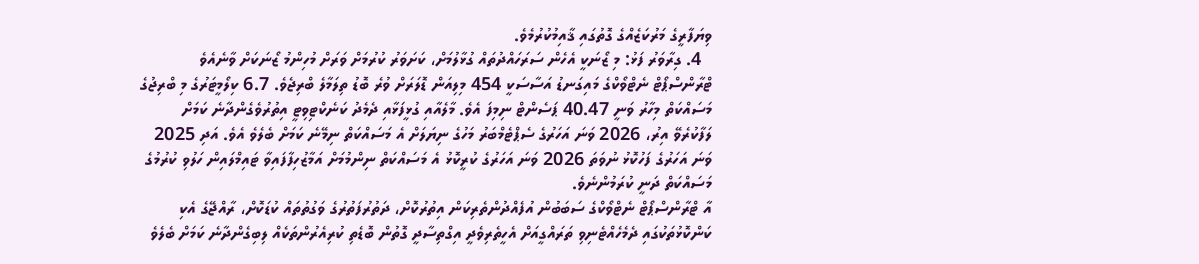ވިޔަފާރީގެ މަރުކަޒެއްގެ ގޮތުގައި ޤާއިމުކުރުމެވެ.
  4. ގިރާވަރު ފަޅު: މި ޒޯނަކީ އެހެން ސަރަހައްދުތައް ގުޅާލުމަށް، ކަށަވަރު ކުރުމަށް ވަރަށް މުހިންމު ޒޯނަކަށް ވާނެއެވެ
ޓްރާންސްޕޯޓް ނެޓްވޯކްގެ މައިގަނޑު އަސާސަކީ 454 މިލިއަން ޑޮލަރަށް ވުރެ ބޮޑު ތިލަމާލެ ބްރިޖެވެ. 6.7 ކިލޯމީޓަރުގެ މި ބްރިޖުގެ މަސައްކަތް މިހާރު ވަނީ 40.47 ޕަސެންޓް ނިމިފަ އެވެ. މާލެއާއި ގުޅީފަޅާއި ދެމެދު ކަނެކްޓިވިޓީ އިތުރުވެގެންދާނެ ކަމަށް ލަފާކުރެވޭ އިރު، 2026 ވަނަ އަހަރުގެ ސެޕްޓެމްބަރު މަހުގެ ނިޔަލަށް އެ މަސައްކަތް ނިމޭނެ ކަމަށް ބެލެވެ އެވެ. އަދި 2025 ވަނަ އަހަރުގެ ފަހުކޮޅު ނުވަތަ 2026 ވަނަ އަހަރުގެ ކުރީކޮޅު އެ މަސައްކަތް ނިންމުމަށް އަމާޒުހިފާފައިވާ ޓައިމްލައިން ހަލުވި ކުރުމުގެ މަސައްކަތް ދަނީ ކުރަމުންނެވެ.
އާ ޓްރާންސްޕޯޓް ނެޓްވޯކްގެ ސަބަބުން އުފެއްދުންތެރިކަން އިތުރުކޮށް، ދަތުރުފަތުރުގެ ވަގުތުތައް ކުޑަކޮށް، ރާއްޖޭގެ އެކި ކަންކޮޅުތަކުގައި ދެމެހެއްޓެނިވި ތަރައްގީއަށް އެހީތެރިވެދީ އިގްތިސާދީ ގޮތުން ބޮޑެތި ކުރިއެރުންތަކެއް ލިބިގެންދާނެ ކަމަށް ބެލެވެ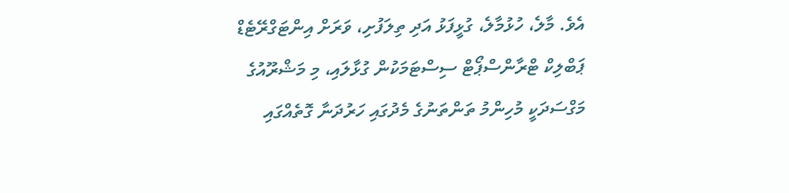އެވެ. މާލެ، ހުޅުމާލެ، ގުޅީފަޅު އަދި ތިލަފުށި، ވަރަށް އިންޓަގްރޭޓެޑް ޕަބްލިކް ޓްރާންސްޕޯޓް ސިސްޓަމަކުން ގުޅާލައި، މި މަޝްރޫއުގެ މަގްސަދަކީ މުހިންމު ތަންތަނުގެ މެދުގައި ހަރުދަނާ ގޮތެއްގައި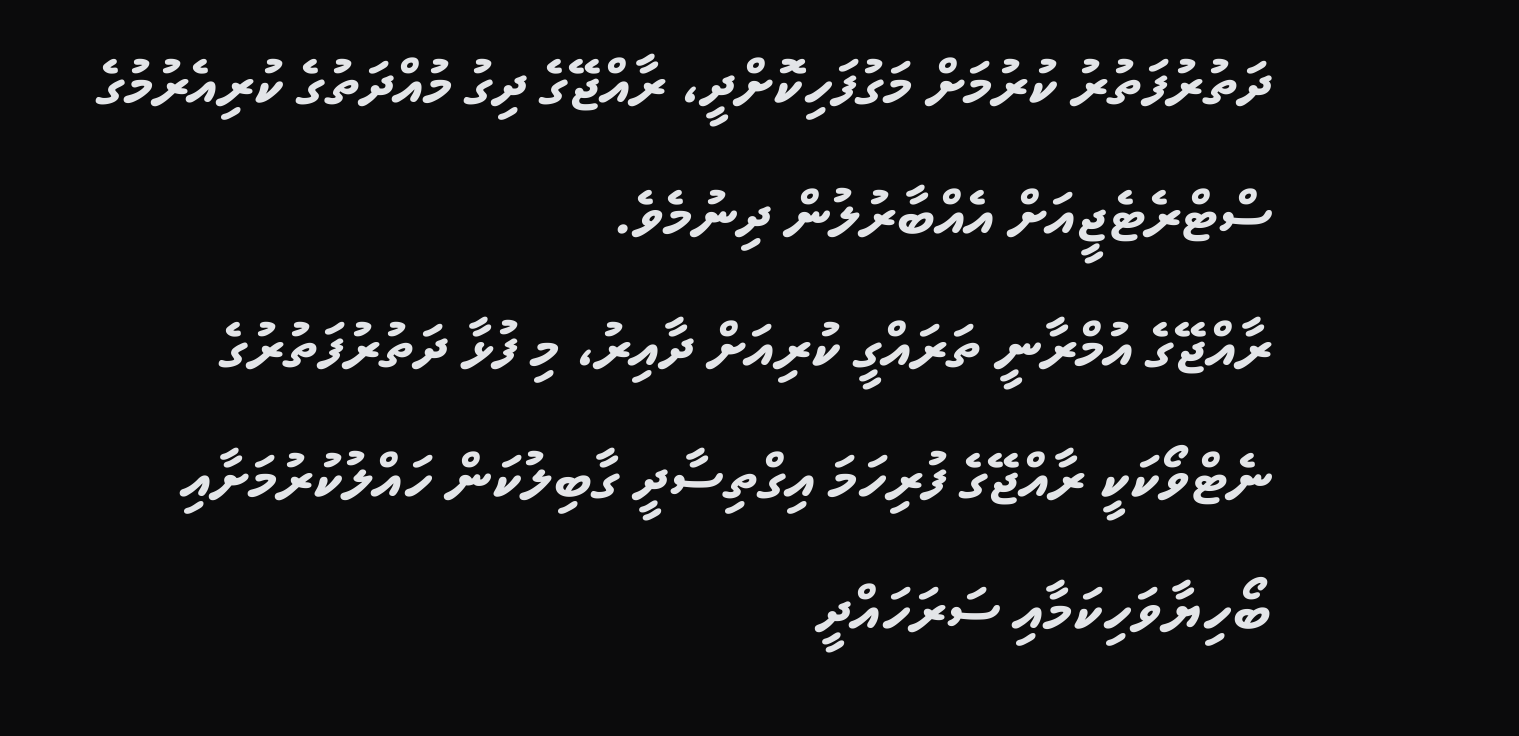ދަތުރުފަތުރު ކުރުމަށް މަގުފަހިކޮށްދީ، ރާއްޖޭގެ ދިގު މުއްދަތުގެ ކުރިއެރުމުގެ ސްޓްރެޓެޖީއަށް އެއްބާރުލުން ދިނުމެވެ.
ރާއްޖޭގެ އުމްރާނީ ތަރައްގީ ކުރިއަށް ދާއިރު، މި ފުޅާ ދަތުރުފަތުރުގެ ނެޓްވޯކަކީ ރާއްޖޭގެ ފުރިހަމަ އިގްތިސާދީ ގާބިލުކަން ހައްލުކުރުމަށާއި ބޯހިޔާވަހިކަމާއި ސަރަހައްދީ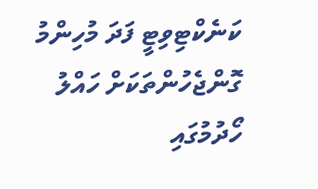ކަނެކްޓިވިޓީ ފަދަ މުހިންމު ގޮންޖެހުންތަކަށް ހައްލު ހޯދުމުގައި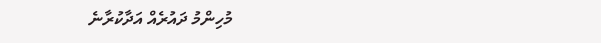މުހިންމު ދައުރެއް އަދާކުރާނެ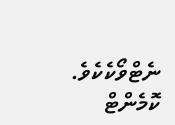ނެޓްވޯކެކެވެ.
ކޮމެންޓް